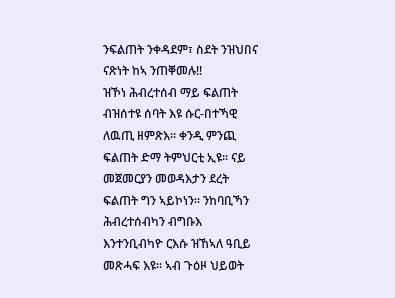ንፍልጠት ንቀዳደም፣ ስደት ንዝህበና ናጽነት ከኣ ንጠቐመሉ!!
ዝኾነ ሕብረተሰብ ማይ ፍልጠት ብዝሰተዩ ሰባት እዩ ሱር-በተኻዊ ለዉጢ ዘምጽእ። ቀንዲ ምንጪ ፍልጠት ድማ ትምህርቲ ኢዩ። ናይ መጀመርያን መወዳእታን ደረት ፍልጠት ግን ኣይኮነን። ንከባቢኻን ሕብረተሰብካን ብግቡእ እንተንቢብካዮ ርእሱ ዝኸኣለ ዓቢይ መጽሓፍ እዩ። ኣብ ጉዕዞ ህይወት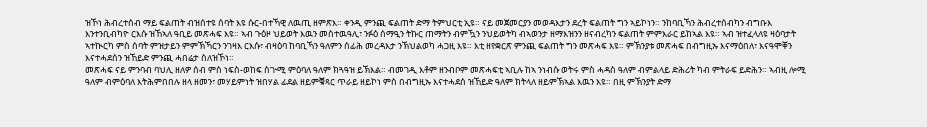ዝኾነ ሕብረተሰብ ማይ ፍልጠት ብዝሰተዩ ሰባት እዩ ሱር-በተኻዊ ለዉጢ ዘምጽእ። ቀንዲ ምንጪ ፍልጠት ድማ ትምህርቲ ኢዩ። ናይ መጀመርያን መወዳእታን ደረት ፍልጠት ግን ኣይኮነን። ንከባቢኻን ሕብረተሰብካን ብግቡእ እንተንቢብካዮ ርእሱ ዝኸኣለ ዓቢይ መጽሓፍ እዩ። ኣብ ጉዕዞ ህይወት እዉን መስተዉዓሊ፣ ንፉዕ ሰማዒን ትኩር ጠማትን ብምዃን ንህይወትካ ብኣወንታ ዘማእዝንን ዘናብረካን ፍልጠት ምምእራር ይከኣል እዩ። ኣብ ዝተፈላለዩ ዛዕባታት ኣተኲርካ ምስ ሰባት ምዝታይን ምምኽኻርን ንገዛእ ርእሱ፣ ብዛዕባ ከባቢኻን ዓለምን ሰፊሕ መረዳእታ ንኽህልወካ ሓጋዚ እዩ። እቲ ዘየቋርጽ ምንጪ ፍልጠት ግን መጽሓፍ እዩ። ምኽንያቱ መጽሓፍ በብግዚኡ እናማዕበለ፣ እናዓሞቐን እናተሓደሰን ዝኸይድ ምንጪ ሓበሬታ ስለዝኾነ።
መጽሓፍ ናይ ምንባብ ባህሊ ዘለዎ ሰብ ምስ ነፍስ-ወከፍ ስጒሚ ምዕባለ ዓለም ክጓዓዝ ይኽእል። ብመገዲ እቶም ዘንብቦም መጽሓፍቲ ኣቢሉ ከኣ ንነብሱ ወትሩ ምስ ሓዳስ ዓለም ብምልላይ ድሕሪት ካብ ምትራፍ ይድሕን። ኣብዚ ሎሚ ዓለም ብምዕባለ እትሕምበበሉ ዘላ ዘመን፣ መሃይምነት ዝበሃል ፊደል ዘይምቑጻር ጥራይ ዘይኮነ ምስ በብግዚኡ እናተሓደሰ ዝኸይድ ዓለም ክትላለ ዘይምኽኣል እዉን እዩ። በዚ ምኽንያት ድማ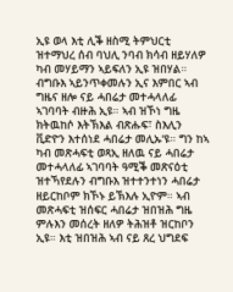ኢዩ ወላ እቲ ሊቕ ዘስሚ ትምህርቲ ዝተማህረ ሰብ ባህሊ ንባብ ክሳብ ዘይሃለዎ ካብ መሃይማን ኣይፍለን ኢዩ ዝበሃል።
ብግቡእ ኣይንጥቀመሉን ኢና እምበር ኣብ ግዜና ዘሎ ናይ ሓበሬታ መተሓላለፊ ኣገባባት ብዙሕ ኢዩ። ኣብ ዝኾነ ግዜ ክትዉከሶ እትኽእል ብጽሑፍ፣ ስእሊን ቪድዮን እተሰነደ ሓበሬታ መሊኡ’ዩ። ግን ከኣ ካብ መጽሓፍቲ ወጻኢ ዘለዉ ናይ ሓበሬታ መተሓላለፊ ኣገባባት ዓሚቕ መጽናዕቲ ዝተኻየደሉን ብግቡእ ዝተተንተነን ሓበሬታ ዘይርከቦም ክኾኑ ይኽእሉ ኢዮም። ኣብ መጽሓፍቲ ዝሰፍር ሓበሬታ ዝበዝሕ ግዜ ምሉእን መሰረት ዘለዎ ትሕዝቶ ዝርከቦን ኢዩ። እቲ ዝበዝሕ ኣብ ናይ ጸረ ህግደፍ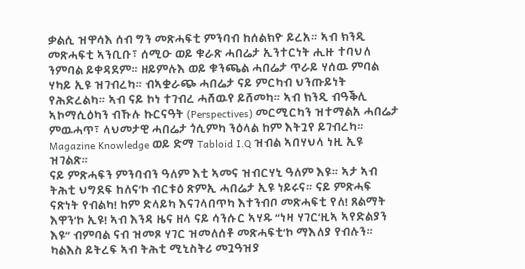ቃልሲ ዝዋሳእ ሰብ ግን መጽሓፍቲ ምንባብ ከሰልክዮ ይረአ። ኣብ ክንዲ መጽሓፍቲ ኣንቢቡ፣ ሰሚዑ ወይ ቁራጽ ሓበሬታ ኢንተርነት ሒዙ ተባህለ ንምባል ይቀዳደም። ዘይምሉእ ወይ ቁንጫል ሓበሬታ ጥራይ ሃሰዉ ምባል ሃካይ ኢዩ ዝገብረካ። ብኣቋራጭ ሓበሬታ ናይ ምርካብ ህንጡይነት የሕድረልካ። ኣብ ናይ ኮነ ተገብረ ሓሸዉየ ይሸመካ። ኣብ ክንዲ ብዓቕሊ ኣኮማሲዕካን ብኹሉ ኩርናዓት (Perspectives) መርሚርካን ዝተማልአ ሓበሬታ ምዉሓጥ፣ ላህመታዊ ሓበሬታ ጎሲምካ ንዕላል ከም እትጓየ ይገብረካ። Magazine Knowledge ወይ ድማ Tabloid I.Q ዝብል ኣበሃህላ ነዚ ኢዩ ዝገልጽ።
ናይ ምጽሓፍን ምንባብን ዓለም እቲ ኣመና ዝብርሃኒ ዓለም እዩ። ኣታ ኣብ ትሕቲ ህግደፍ ከለና’ኮ ብርቱዕ ጽምኢ ሓበሬታ ኢዩ ነይሩና። ናይ ምጽሓፍ ናጽነት የብልካ! ከም ድላይካ እናገላበጥካ እተንብቦ መጽሓፍቲ የለ! ጸልማት እዋን’ኮ ኢዩ! ኣብ እንዳ ዜና ዘላ ናይ ሳንሱር ኣሃዱ “ነዛ ሃገር’ዚኣ ኣየድልያን እዩ” ብምባል ናብ ዝመጾ ሃገር ዝመለሰቶ መጽሓፍቲ’ኮ ማእለያ የብሉን። ካልእስ ይትረፍ ኣብ ትሕቲ ሚኒስትሪ መጓዓዝያ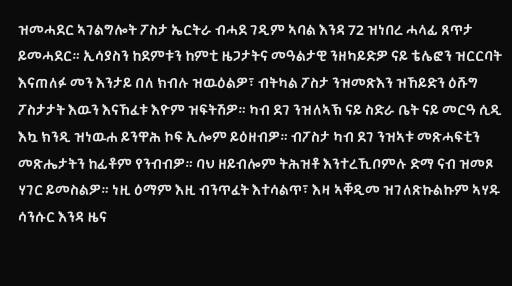ዝመሓደር ኣገልግሎት ፖስታ ኤርትራ ብሓደ ገዲም ኣባል እንዳ 72 ዝነበረ ሓላፊ ጸጥታ ይመሓደር። ኢሳያስን ከደምቱን ከምቲ ዜጋታትና መዓልታዊ ንዘካይድዎ ናይ ቴሌፎን ዝርርባት እናጠለፉ መን እንታይ በለ ክብሉ ዝዉዕልዎ፣ ብትካል ፖስታ ንዝመጽእን ዝኸይድን ዕሹግ ፖስታታት እዉን እናኸፈቱ እዮም ዝፍትሽዎ። ካብ ደገ ንዝለኣኽ ናይ ስድራ ቤት ናይ መርዓ ሲዲ እኳ ክንዲ ዝነዉሐ ይንዋሕ ኮፍ ኢሎም ይዕዘብዎ። ብፖስታ ካብ ደገ ንዝኣቱ መጽሓፍቲን መጽሔታትን ከፊቶም የንብብዎ። ባህ ዘይብሎም ትሕዝቶ እንተረኺቦምሉ ድማ ናብ ዝመጾ ሃገር ይመስልዎ። ነዚ ዕማም እዚ ብንጥፈት እተሳልጥ፣ እዛ ኣቐዲመ ዝገለጽኩልኩም ኣሃዱ ሳንሱር እንዳ ዜና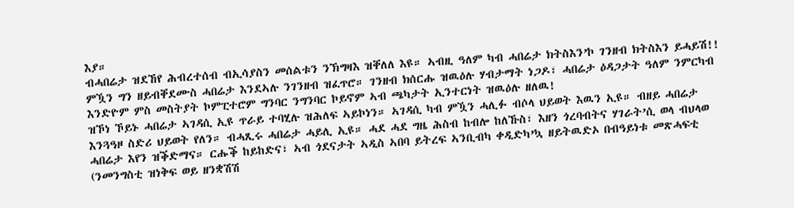እያ።
ብሓበሬታ ዝደኸየ ሕብረተሰብ ብኢሳያስን መሰልቱን ንኽግዛእ ዝቐለለ እዩ። ኣብዚ ዓለም ካብ ሓበሬታ ክትስእን’ኮ ገንዘብ ክትስእን ይሓይሽ!! ምዃን ግን ዘይብቐደሙስ ሓበሬታ እንደኣሉ ንገንዘብ ዝፈጥሮ። ገንዘብ ክሰርሑ ዝዉዕሉ ሃብታማት ነጋዶ፣ ሓበሬታ ዕዳጋታት ዓለም ንምርካብ እንድዮም ምስ መስትያት ኮምፒተሮም ግንባር ንግንባር ኮይኖም ኣብ ጫካታት ኢንተርነት ዝዉዕሉ ዘለዉ!
ዝኾነ ኾይኑ ሓበሬታ ኣገዳሲ ኢዩ ጥራይ ተባሂሉ ዝሕለፍ ኣይኮነን። ኣገዳሲ ካብ ምዃን ሓሊፉ ብሶላ ህይወት እዉን ኢዩ። ብዘይ ሓበሬታ እንጓዓዞ ስድሪ ህይወት የለን። ብሓጺሩ ሓበሬታ ሓይሊ ኢዩ። ሓደ ሓደ ግዜ ሕስብ ከብሎ ከለኹስ፣ እዘን ጎረባብትና ሃገራት’ሲ ወላ ብህላወ ሓበሬታ እየን ዝቕድማና። ርሑቕ ከይከድና፣ ኣብ ጎደናታት ኣዲስ ኣበባ ይትረፍ ኣንቢብካ ቀዲድካ’ኳ ዘይትዉድኦ በብዓይነቱ መጽሓፍቲ (ንመንግስቲ ዝነቅፍ ወይ ዘንቋሽሽ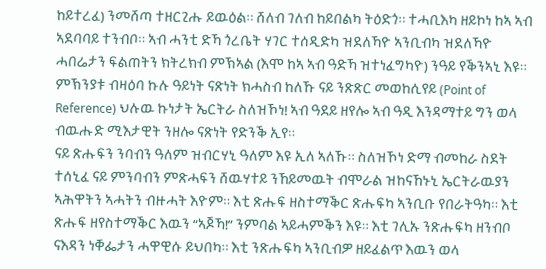ከይተረፈ) ንመሸጣ ተዘርጊሑ ይዉዕል። ሸለብ ገለብ ከይበልካ ትዕድጎ። ተሓቢእካ ዘይኮነ ከኣ ኣብ ኣደባባይ ተንብቦ። ኣብ ሓንቲ ድኻ ጎረቤት ሃገር ተሰዲድካ ዝደለኻዮ ኣንቢብካ ዝደለኻዮ ሓበሬታን ፍልጠትን ክትረክብ ምኽኣል (እሞ ከኣ ኣብ ዓድኻ ዝተነፈግካዮ) ንዓይ የቕንኣኒ እዩ። ምኽንያቱ ብዛዕባ ኩሉ ዓይነት ናጽነት ክሓስብ ከለኹ ናይ ንጽጽር መወከሲየይ (Point of Reference) ህሉዉ ኩነታት ኤርትራ ስለዝኾነ! ኣብ ዓደይ ዘየሎ ኣብ ዓዲ እንዳማተይ ግን ወላ ብዉሑድ ሚእታዊት ንዘሎ ናጽነት የድንቕ ኢየ።
ናይ ጽሑፍን ንባብን ዓለም ዝብርሃኒ ዓለም እዩ ኢለ ኣለኹ። ስለዝኾነ ድማ ብመከራ ስደት ተሰኒፈ ናይ ምንባብን ምጽሓፍን ሸዉሃተይ ንኸይመዉት ብሞራል ዝከናኸኑኒ ኤርትራዉያን ኣሕዋትን ኣሓትን ብዙሓት እዮም። እቲ ጽሑፍ ዘስተማቕር ጽሑፍካ ኣንቢቡ የበራትዓካ። እቲ ጽሑፍ ዘየስተማቕር እዉን “ኣጆኻ!” ንምባል ኣይሓምቕን እዩ። እቲ ገሊኡ ንጽሑፍካ ዘንብቦ ናእዳን ነቐፌታን ሓዋዊሱ ይህበካ። እቲ ንጽሑፍካ ኣንቢብዎ ዘይፈልጥ እዉን ወላ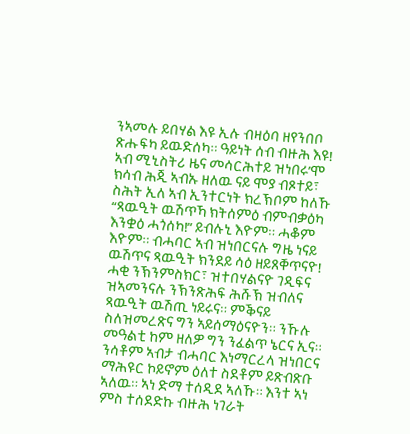ንኣመሉ ይበሃል እዩ ኢሉ ብዛዕባ ዘየንበቦ ጽሑፍካ ይዉድሰካ። ዓይነት ሰብ ብዙሕ እዩ!
ኣብ ሚኒስትሪ ዜና መሳርሕተይ ዝነበሩ’ሞ ክሳብ ሕጂ ኣብኡ ዘለዉ ናይ ሞያ ብጾተይ፣ ስሕት ኢለ ኣብ ኢንተርነት ክረኽቦም ከለኹ “ጻዉዒት ዉሽጥኻ ክትሰምዕ ብምብቃዕካ እንቋዕ ሓጎሰካ!” ይብሉኒ እዮም። ሓቆም እዮም። ብሓባር ኣብ ዝነበርናሉ ግዜ ነናይ ዉሽጥና ጻዉዒት ክንደይ ሳዕ ዘይጸቐጥናዮ! ሓቂ ንኽንምስክር፣ ዝተበሃልናዮ ገዲፍና ዝኣመንናሉ ንኽንጽሕፍ ሕሹኽ ዝብለና ጻዉዒት ዉሽጢ ነይሩና። ምቕናይ ስለዝመረጽና ግን ኣይሰማዕናዮን። ንኹሉ መዓልቲ ከም ዘለዎ ግን ንፈልጥ ኔርና ኢና። ንሳቶም ኣብታ ብሓባር እነማርረላ ዝነበርና ማሕዩር ኮይኖም ዕለተ ስደቶም ይጽብጽቡ ኣለዉ። ኣነ ድማ ተሰዲደ ኣለኹ። እንተ ኣነ ምስ ተሰደድኩ ብዙሕ ነገራት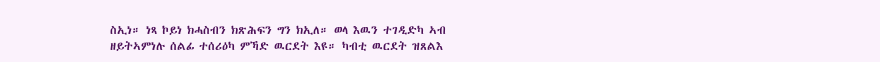ስኢነ። ነጻ ኮይነ ክሓስብን ክጽሕፍን ግን ክኢለ። ወላ እዉን ተገዲድካ ኣብ ዘይትኣምነሉ ሰልፊ ተሰሪዕካ ምኻድ ዉርደት እዩ። ካብቲ ዉርደት ዝጸልእ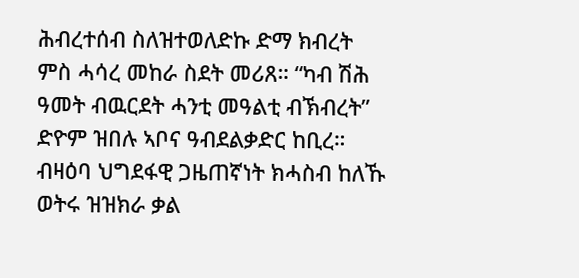ሕብረተሰብ ስለዝተወለድኩ ድማ ክብረት ምስ ሓሳረ መከራ ስደት መሪጸ። “ካብ ሽሕ ዓመት ብዉርደት ሓንቲ መዓልቲ ብኽብረት” ድዮም ዝበሉ ኣቦና ዓብደልቃድር ከቢረ።
ብዛዕባ ህግደፋዊ ጋዜጠኛነት ክሓስብ ከለኹ ወትሩ ዝዝክራ ቃል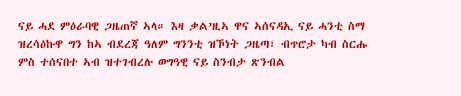ናይ ሓደ ምዕራባዊ ጋዜጠኛ ኣላ። እዛ ቃል’ዚኣ ዋና ኣሰናዳኢ ናይ ሓንቲ ስማ ዝረሳዕኩዋ ግን ከኣ ብደረጃ ዓለም ግንንቲ ዝኾነት ጋዜጣ፣ ብጥሮታ ካብ ስርሑ ምስ ተሰናበተ ኣብ ዝተገብረሉ ወግዓዊ ናይ ስንብታ ጽንብል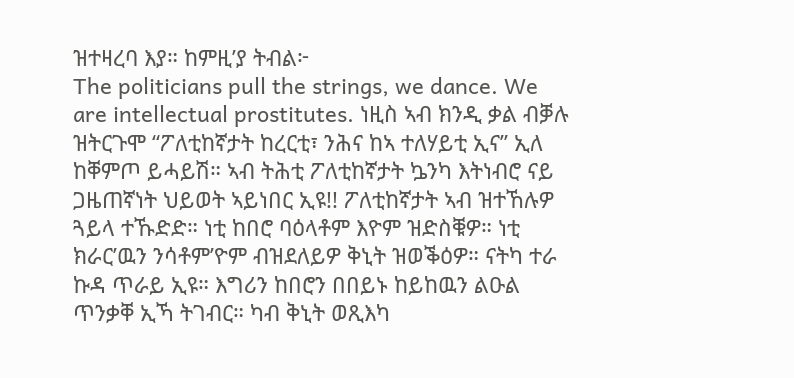ዝተዛረባ እያ። ከምዚ’ያ ትብል፦
The politicians pull the strings, we dance. We are intellectual prostitutes. ነዚስ ኣብ ክንዲ ቃል ብቓሉ ዝትርጉሞ “ፖለቲከኛታት ከረርቲ፣ ንሕና ከኣ ተለሃይቲ ኢና” ኢለ ከቐምጦ ይሓይሽ። ኣብ ትሕቲ ፖለቲከኛታት ኴንካ እትነብሮ ናይ ጋዜጠኛነት ህይወት ኣይነበር ኢዩ!! ፖለቲከኛታት ኣብ ዝተኸሉዎ ጓይላ ተኹድድ። ነቲ ከበሮ ባዕላቶም እዮም ዝድስቑዎ። ነቲ ክራር’ዉን ንሳቶም’ዮም ብዝደለይዎ ቅኒት ዝወቕዕዎ። ናትካ ተራ ኩዳ ጥራይ ኢዩ። እግሪን ከበሮን በበይኑ ከይከዉን ልዑል ጥንቃቐ ኢኻ ትገብር። ካብ ቅኒት ወጺእካ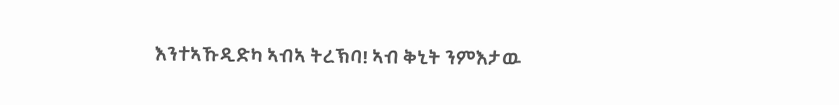እንተኣኹዲድካ ኣብኣ ትረኽባ! ኣብ ቅኒት ንምእታዉ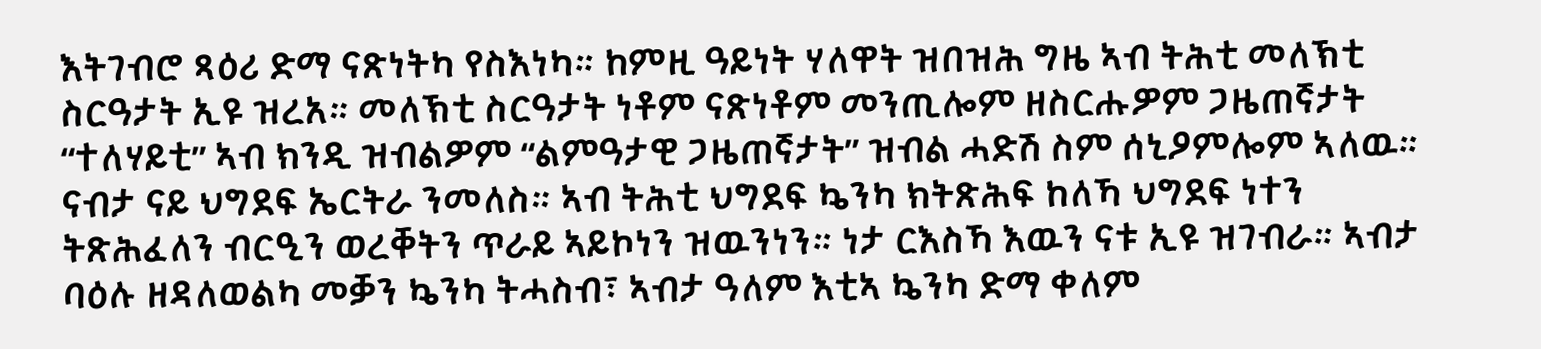እትገብሮ ጻዕሪ ድማ ናጽነትካ የስእነካ። ከምዚ ዓይነት ሃለዋት ዝበዝሕ ግዜ ኣብ ትሕቲ መለኽቲ ስርዓታት ኢዩ ዝረአ። መለኽቲ ስርዓታት ነቶም ናጽነቶም መንጢሎም ዘስርሑዎም ጋዜጠኛታት “ተለሃይቲ” ኣብ ክንዲ ዝብልዎም “ልምዓታዊ ጋዜጠኛታት” ዝብል ሓድሽ ስም ሰኒዖምሎም ኣለዉ።
ናብታ ናይ ህግደፍ ኤርትራ ንመለስ። ኣብ ትሕቲ ህግደፍ ኴንካ ክትጽሕፍ ከለኻ ህግደፍ ነተን ትጽሕፈለን ብርዒን ወረቐትን ጥራይ ኣይኮነን ዝዉንነን። ነታ ርእስኻ እዉን ናቱ ኢዩ ዝገብራ። ኣብታ ባዕሉ ዘዳለወልካ መቓን ኴንካ ትሓስብ፣ ኣብታ ዓለም እቲኣ ኴንካ ድማ ቀለም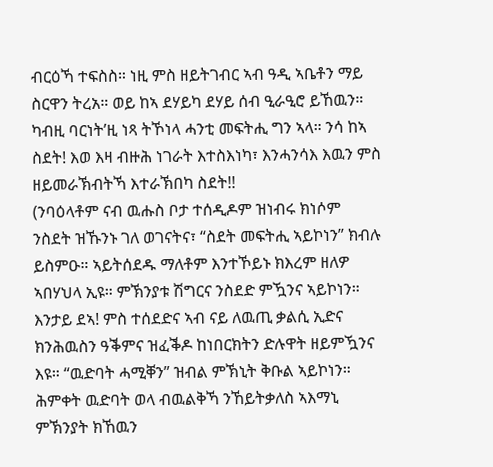ብርዕኻ ተፍስስ። ነዚ ምስ ዘይትገብር ኣብ ዓዲ ኣቤቶን ማይ ስርዋን ትረአ። ወይ ከኣ ደሃይካ ደሃይ ሰብ ዒራዒሮ ይኸዉን። ካብዚ ባርነት’ዚ ነጻ ትኾነላ ሓንቲ መፍትሒ ግን ኣላ። ንሳ ከኣ ስደት! እወ እዛ ብዙሕ ነገራት እተስእነካ፣ እንሓንሳእ እዉን ምስ ዘይመራኽብትኻ እተራኽበካ ስደት!!
(ንባዕላቶም ናብ ዉሑስ ቦታ ተሰዲዶም ዝነብሩ ክነሶም ንስደት ዝኹንኑ ገለ ወገናትና፣ “ስደት መፍትሒ ኣይኮነን” ክብሉ ይስምዑ። ኣይትሰደዱ ማለቶም እንተኾይኑ ክእረም ዘለዎ ኣበሃህላ ኢዩ። ምኽንያቱ ሽግርና ንስደድ ምዃንና ኣይኮነን። እንታይ ደኣ! ምስ ተሰደድና ኣብ ናይ ለዉጢ ቃልሲ ኢድና ክንሕዉስን ዓቕምና ዝፈቕዶ ከነበርክትን ድሉዋት ዘይምዃንና እዩ። “ዉድባት ሓሚቐን” ዝብል ምኽኒት ቅቡል ኣይኮነን። ሕምቀት ዉድባት ወላ ብዉልቅኻ ንኸይትቃለስ ኣእማኒ ምኽንያት ክኸዉን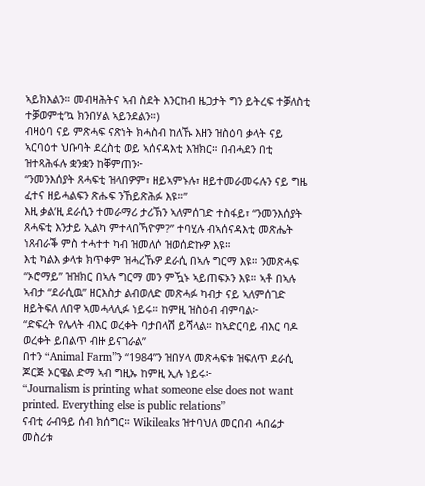ኣይክእልን። መብዛሕትና ኣብ ስደት እንርከብ ዜጋታት ግን ይትረፍ ተቓለስቲ ተቓወምቲ’ኳ ክንበሃል ኣይንደልን።)
ብዛዕባ ናይ ምጽሓፍ ናጽነት ክሓስብ ከለኹ እዘን ዝስዕባ ቃላት ናይ ኣርባዕተ ህቡባት ደረስቲ ወይ ኣሰናዳእቲ እዝክር። በብሓደን በቲ ዝተጻሕፋሉ ቋንቋን ከቐምጠን፦
“ንመንእሰያት ጸሓፍቲ ዝላበዎም፣ ዘይኣምኑሉ፣ ዘይተመራመሩሉን ናይ ግዜ ፈተና ዘይሓልፍን ጽሑፍ ንኸይጽሕፉ እዩ።”
እዚ ቃል’ዚ ደራሲን ተመራማሪ ታሪኽን ኣለምሰገድ ተስፋይ፣ “ንመንእሰያት ጸሓፍቲ እንታይ ኢልካ ምተላበኻዮም?” ተባሂሉ ብኣሰናዳእቲ መጽሔት ነጸብራቕ ምስ ተሓተተ ካብ ዝመለሶ ዝወሰድኩዎ እዩ።
እቲ ካልእ ቃላቱ ክጥቀም ዝሓረኹዎ ደራሲ በኣሉ ግርማ እዩ። ንመጽሓፍ “ኦሮማይ” ዝዝክር በኣሉ ግርማ መን ምዃኑ ኣይጠፍኦን እዩ። ኣቶ በኣሉ ኣብታ “ደራሲዉ” ዘርእስታ ልብወለድ መጽሓፉ ካብታ ናይ ኣለምሰገድ ዘይትፍለ ለበዋ ኣመሓላሊፉ ነይሩ። ከምዚ ዝስዕብ ብምባል፦
“ድፍረት የሌላት ብእር ወረቀት ባታበላሽ ይሻላል። ከኣድርባይ ብእር ባዶ ወረቀት ይበልጥ ብዙ ይናገራል”
በተን “Animal Farm”ን “1984”ን ዝበሃላ መጽሓፍቱ ዝፍለጥ ደራሲ ጆርጅ ኦርዌል ድማ ኣብ ግዚኡ ከምዚ ኢሉ ነይሩ፦
“Journalism is printing what someone else does not want printed. Everything else is public relations”
ናብቲ ራብዓይ ሰብ ክሰግር። Wikileaks ዝተባህለ መርበብ ሓበሬታ መስሪቱ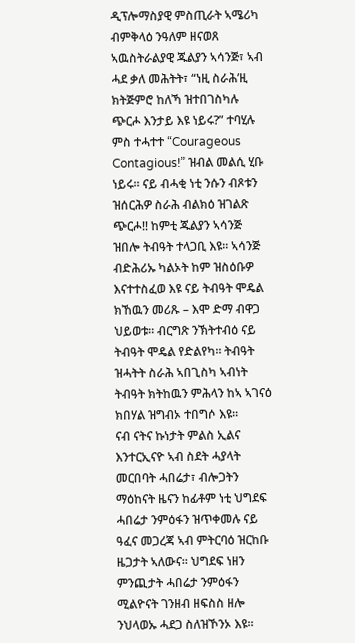ዲፕሎማስያዊ ምስጢራት ኣሜሪካ ብምቅላዕ ንዓለም ዘናወጸ ኣዉስትራልያዊ ጁልያን ኣሳንጅ፣ ኣብ ሓደ ቃለ መሕትት፣ “ነዚ ስራሕ’ዚ ክትጅምሮ ከለኻ ዝተበገስካሉ ጭርሖ እንታይ እዩ ነይሩ?” ተባሂሉ ምስ ተሓተተ “Courageous Contagious!” ዝብል መልሲ ሂቡ ነይሩ። ናይ ብሓቂ ነቲ ንሱን ብጾቱን ዝሰርሕዎ ስራሕ ብልክዕ ዝገልጽ ጭርሖ!! ከምቲ ጁልያን ኣሳንጅ ዝበሎ ትብዓት ተላጋቢ እዩ። ኣሳንጅ ብድሕሪኡ ካልኦት ከም ዝስዕቡዎ እናተተስፈወ እዩ ናይ ትብዓት ሞዴል ክኸዉን መሪጹ – እሞ ድማ ብዋጋ ህይወቱ። ብርግጽ ንኽትተብዕ ናይ ትብዓት ሞዴል የድልየካ። ትብዓት ዝሓትት ስራሕ ኣበጊስካ ኣብነት ትብዓት ክትከዉን ምሕላን ከኣ ኣገናዕ ክበሃል ዝግብኦ ተበግሶ እዩ።
ናብ ናትና ኩነታት ምልስ ኢልና እንተርኢናዮ ኣብ ስደት ሓያላት መርበባት ሓበሬታ፣ ብሎጋትን ማዕከናት ዜናን ከፊቶም ነቲ ህግደፍ ሓበሬታ ንምዕፋን ዝጥቀመሉ ናይ ዓፈና መጋረጃ ኣብ ምትርባዕ ዝርከቡ ዜጋታት ኣለውና። ህግደፍ ነዘን ምንጪታት ሓበሬታ ንምዕፋን ሚልዮናት ገንዘብ ዘፍስስ ዘሎ ንህላወኡ ሓደጋ ስለዝኾንኦ እዩ።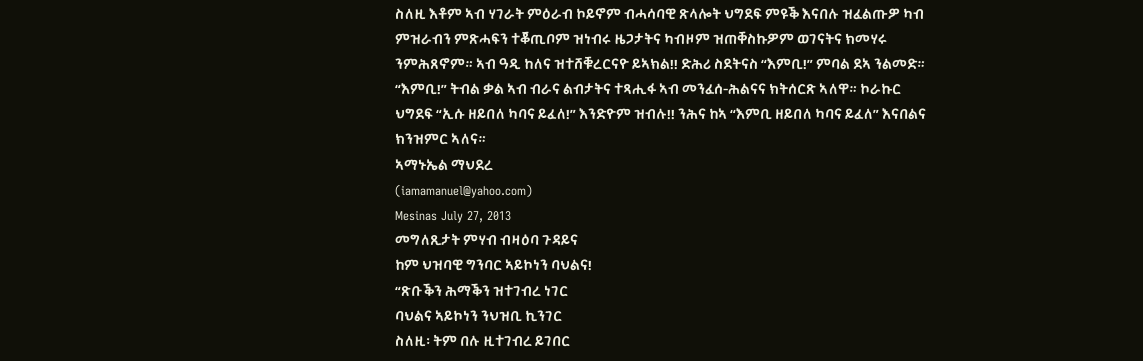ስለዚ እቶም ኣብ ሃገራት ምዕራብ ኮይኖም ብሓሳባዊ ጽላሎት ህግደፍ ምዩቕ እናበሉ ዝፈልጡዎ ካብ ምዝራብን ምጽሓፍን ተቖጢቦም ዝነብሩ ዜጋታትና ካብዞም ዝጠቐስኩዎም ወገናትና ክመሃሩ ንምሕጸኖም። ኣብ ዓዲ ከለና ዝተሸቑረርናዮ ይኣክል!! ድሕሪ ስደትናስ “እምቢ!” ምባል ደኣ ንልመድ። “እምቢ!” ትብል ቃል ኣብ ብራና ልብታትና ተጻሒፋ ኣብ መንፈሰ-ሕልናና ክትሰርጽ ኣለዋ። ኮራኩር ህግደፍ “ኢሱ ዘይበለ ካባና ይፈለ!” እንድዮም ዝብሉ!! ንሕና ከኣ “እምቢ ዘይበለ ካባና ይፈለ” እናበልና ክንዝምር ኣለና።
ኣማኑኤል ማህደረ
(iamamanuel@yahoo.com)
Mesinas July 27, 2013
መግለጺታት ምሃብ ብዛዕባ ጉዳይና
ከም ህዝባዊ ግንባር ኣይኮነን ባህልና!
“ጽቡቕን ሕማቕን ዝተገብረ ነገር
ባህልና ኣይኮነን ንህዝቢ ኪንገር
ስለዚ፡ ትም በሉ ዚተገብረ ይገበር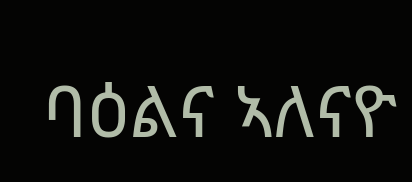ባዕልና ኣለናዮ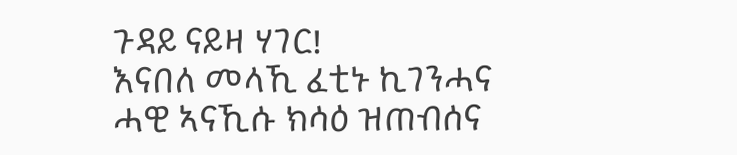ጉዳይ ናይዛ ሃገር!
እናበለ መላኺ ፈቲኑ ኪገንሓና
ሓዊ ኣናኺሱ ክሳዕ ዝጠብሰና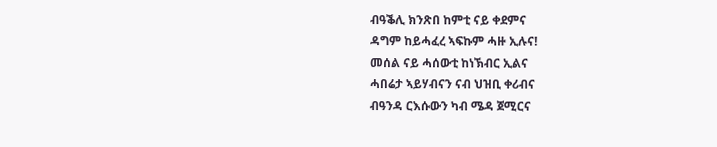ብዓቕሊ ክንጽበ ከምቲ ናይ ቀደምና
ዳግም ከይሓፈረ ኣፍኩም ሓዙ ኢሉና!
መሰል ናይ ሓሰውቲ ከነኽብር ኢልና
ሓበሬታ ኣይሃብናን ናብ ህዝቢ ቀሪብና
ብዓንዳ ርእሱውን ካብ ሜዳ ጀሚርና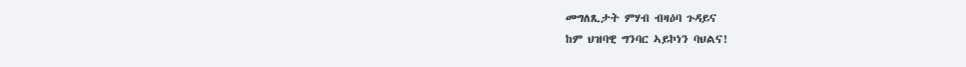መግለጺታት ምሃብ ብዛዕባ ጉዳይና
ከም ህዝባዊ ግንባር ኣይኮነን ባህልና!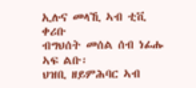ኢሉና መላኺ ኣብ ቲቪ ቀሪቡ
ብግህሰት መሰል ሰብ ነፊሑ ኣፍ ልቡ፡
ህዝቢ ዘይምሕባር ኣብ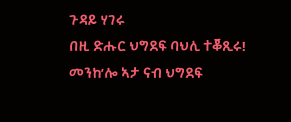ጉዳይ ሃገሩ
በዚ ድሑር ህግደፍ ባህሊ ተቖጺሩ!
መንከ’ሎ ኣታ ናብ ህግደፍ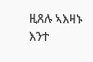ዚጸሉ ኣእዛኑ
እንተ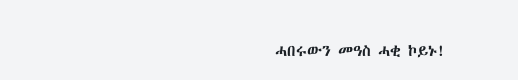ሓበሩውን መዓስ ሓቂ ኮይኑ!